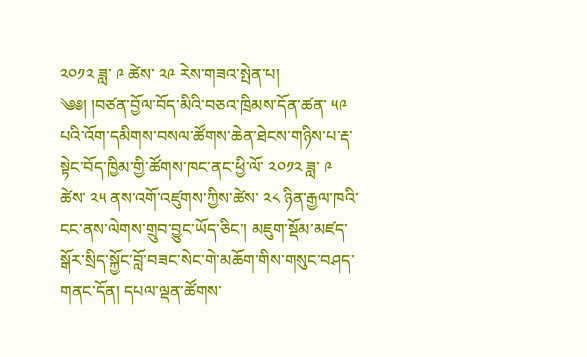༢༠༡༢ ཟླ་ ༩ ཚེས་ ༢༩ རེས་གཟའ་སྤེན་པ།
༄༅། །བཙན་བྱོལ་བོད་མིའི་བཅའ་ཁྲིམས་དོན་ཚན་ ༥༩ པའི་འོག་དམིགས་བསལ་ཚོགས་ཆེན་ཐེངས་གཉིས་པ་རྡ་སྟེང་བོད་ཁྱིམ་གྱི་ཚོགས་ཁང་ནང་ཕྱི་ལོ་ ༢༠༡༢ ཟླ་ ༩ ཚེས་ ༢༥ ནས་འགོ་འཛུགས་ཀྱིས་ཚེས་ ༢༨ ཉིན་རྒྱལ་ཁའི་ངང་ནས་ལེགས་གྲུབ་བྱུང་ཡོད་ཅིང་། མཇུག་སྡོམ་མཛད་སྒོར་སྲིད་སྐྱོང་བློ་བཟང་སེང་གེ་མཆོག་གིས་གསུང་བཤད་གནང་དོན། དཔལ་ལྡན་ཚོགས་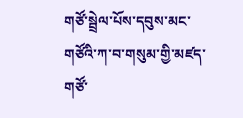གཙོ་སྦྲེལ་པོས་དབུས་མང་གཙོའི་ཀ་བ་གསུམ་གྱི་མཛད་གཙོ་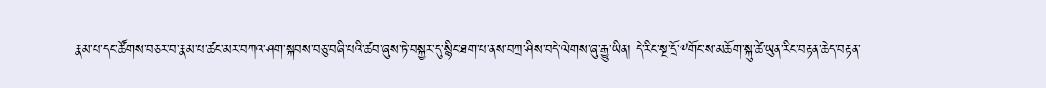རྣམ་པ་དང་ཚོགས་བཅར་བ་རྣམ་པ་ཚང་མར་བཀའ་ཤག་སྐབས་བཅུ་བཞི་པའི་ཚབ་ཞུས་ཏེ་བསྐྱར་དུ་སྙིང་ཐག་པ་ནས་བཀྲ་ཤིས་བདེ་ལེགས་ཞུ་རྒྱུ་ཡིན། དེ་རིང་སྔ་དྲོ་༸གོང་ས་མཆོག་སྐུ་ཚེ་ཡུན་རིང་བརྟན་ཆེད་བརྟན་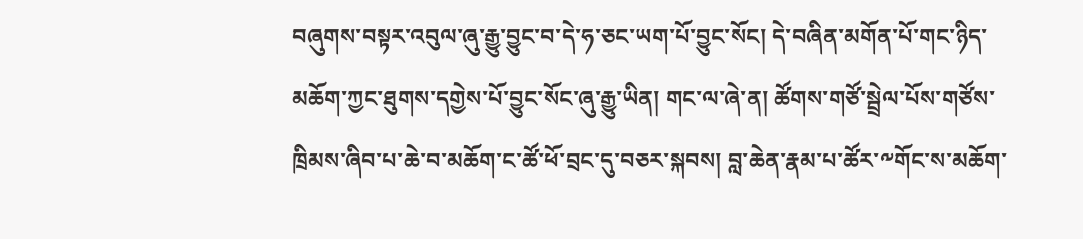བཞུགས་བསྟར་འབུལ་ཞུ་རྒྱུ་བྱུང་བ་དེ་ཧ་ཅང་ཡག་པོ་བྱུང་སོང། དེ་བཞིན་མགོན་པོ་གང་ཉིད་མཆོག་ཀྱང་ཐུགས་དགྱེས་པོ་བྱུང་སོང་ཞུ་རྒྱུ་ཡིན། གང་ལ་ཞེ་ན། ཚོགས་གཙོ་སྦྲེལ་པོས་གཙོས་ཁྲིམས་ཞིབ་པ་ཆེ་བ་མཆོག་ང་ཚོ་ཕོ་བྲང་དུ་བཅར་སྐབས། བླ་ཆེན་རྣམ་པ་ཚོར་༸གོང་ས་མཆོག་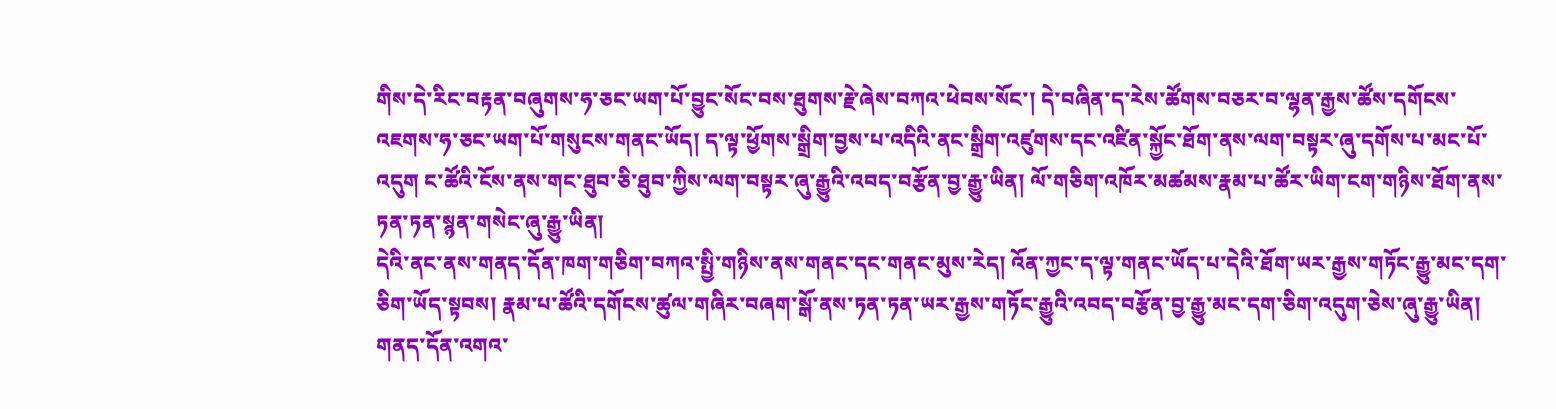གིས་དེ་རིང་བརྟན་བཞུགས་ཧ་ཅང་ཡག་པོ་བྱུང་སོང་བས་ཐུགས་རྗེ་ཞེས་བཀའ་ཕེབས་སོང་། དེ་བཞིན་ད་རེས་ཚོགས་བཅར་བ་ལྷན་རྒྱས་ཚོས་དགོངས་འཇགས་ཧ་ཅང་ཡག་པོ་གསུངས་གནང་ཡོད། ད་ལྟ་ཕྱོགས་སྒྲིག་བྱས་པ་འདིའི་ནང་སྒྲིག་འཛུགས་དང་འཛིན་སྐྱོང་ཐོག་ནས་ལག་བསྟར་ཞུ་དགོས་པ་མང་པོ་འདུག ང་ཚོའི་ངོས་ནས་གང་ཐུབ་ཅི་ཐུབ་ཀྱིས་ལག་བསྟར་ཞུ་རྒྱུའི་འབད་བརྩོན་བྱ་རྒྱུ་ཡིན། ལོ་གཅིག་འཁོར་མཚམས་རྣམ་པ་ཚོར་ཡིག་ངག་གཉིས་ཐོག་ནས་ཏན་ཏན་སྙན་གསེང་ཞུ་རྒྱུ་ཡིན།
དེའི་ནང་ནས་གནད་དོན་ཁག་གཅིག་བཀའ་སྤྱི་གཉིས་ནས་གནང་དང་གནང་མུས་རེད། འོན་ཀྱང་ད་ལྟ་གནང་ཡོད་པ་དེའི་ཐོག་ཡར་རྒྱས་གཏོང་རྒྱུ་མང་དག་ཅིག་ཡོད་སྟབས། རྣམ་པ་ཚོའི་དགོངས་ཚུལ་གཞིར་བཞག་སྒོ་ནས་ཏན་ཏན་ཡར་རྒྱས་གཏོང་རྒྱུའི་འབད་བརྩོན་བྱ་རྒྱུ་མང་དག་ཅིག་འདུག་ཅེས་ཞུ་རྒྱུ་ཡིན། གནད་དོན་འགའ་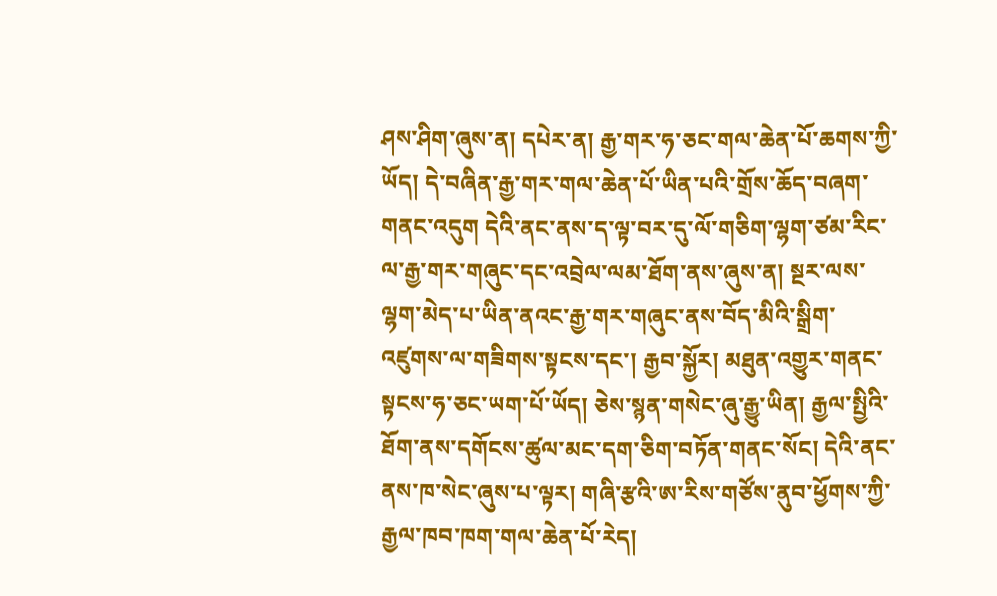ཤས་ཤིག་ཞུས་ན། དཔེར་ན། རྒྱ་གར་ཧ་ཅང་གལ་ཆེན་པོ་ཆགས་ཀྱི་ཡོད། དེ་བཞིན་རྒྱ་གར་གལ་ཆེན་པོ་ཡིན་པའི་གྲོས་ཆོད་བཞག་གནང་འདུག དེའི་ནང་ནས་ད་ལྟ་བར་དུ་ལོ་གཅིག་ལྷག་ཙམ་རིང་ལ་རྒྱ་གར་གཞུང་དང་འབྲེལ་ལམ་ཐོག་ནས་ཞུས་ན། སྔར་ལས་ལྷག་མེད་པ་ཡིན་ནའང་རྒྱ་གར་གཞུང་ནས་བོད་མིའི་སྒྲིག་འཛུགས་ལ་གཟིགས་སྟངས་དང་། རྒྱབ་སྐྱོར། མཐུན་འགྱུར་གནང་སྟངས་ཧ་ཅང་ཡག་པོ་ཡོད། ཅེས་སྙན་གསེང་ཞུ་རྒྱུ་ཡིན། རྒྱལ་སྤྱིའི་ཐོག་ནས་དགོངས་ཚུལ་མང་དག་ཅིག་བཏོན་གནང་སོང། དེའི་ནང་ནས་ཁ་སེང་ཞུས་པ་ལྟར། གཞི་རྩའི་ཨ་རིས་གཙོས་ནུབ་ཕྱོགས་ཀྱི་རྒྱལ་ཁབ་ཁག་གལ་ཆེན་པོ་རེད།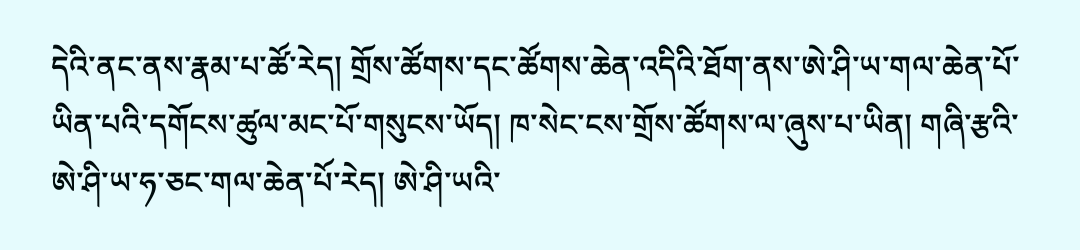དེའི་ནང་ནས་རྣམ་པ་ཚོ་རེད། གྲོས་ཚོགས་དང་ཚོགས་ཆེན་འདིའི་ཐོག་ནས་ཨེ་ཤི་ཡ་གལ་ཆེན་པོ་ཡིན་པའི་དགོངས་ཚུལ་མང་པོ་གསུངས་ཡོད། ཁ་སེང་ངས་གྲོས་ཚོགས་ལ་ཞུས་པ་ཡིན། གཞི་རྩའི་ཨེ་ཤི་ཡ་ཧ་ཅང་གལ་ཆེན་པོ་རེད། ཨེ་ཤི་ཡའི་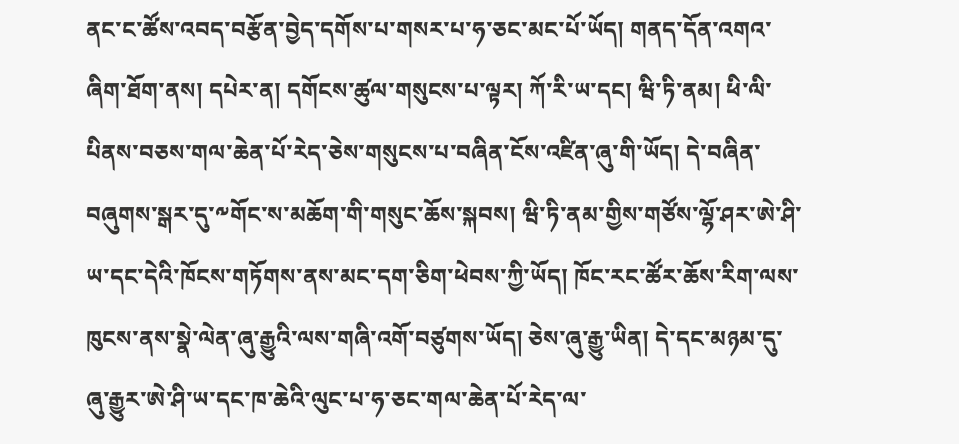ནང་ང་ཚོས་འབད་བརྩོན་བྱེད་དགོས་པ་གསར་པ་ཧ་ཅང་མང་པོ་ཡོད། གནད་དོན་འགའ་ཞིག་ཐོག་ནས། དཔེར་ན། དགོངས་ཚུལ་གསུངས་པ་ལྟར། ཀོ་རི་ཡ་དང། ཝི་ཏི་ནམ། ཕི་ལི་པིནས་བཅས་གལ་ཆེན་པོ་རེད་ཅེས་གསུངས་པ་བཞིན་ངོས་འཛིན་ཞུ་གི་ཡོད། དེ་བཞིན་བཞུགས་སྒར་དུ་༸གོང་ས་མཆོག་གི་གསུང་ཆོས་སྐབས། ཝི་ཏི་ནམ་གྱིས་གཙོས་ལྷོ་ཤར་ཨེ་ཤི་ཡ་དང་དེའི་ཁོངས་གཏོགས་ནས་མང་དག་ཅིག་ཕེབས་ཀྱི་ཡོད། ཁོང་རང་ཚོར་ཆོས་རིག་ལས་ཁུངས་ནས་སྣེ་ལེན་ཞུ་རྒྱུའི་ལས་གཞི་འགོ་བཙུགས་ཡོད། ཅེས་ཞུ་རྒྱུ་ཡིན། དེ་དང་མཉམ་དུ་ཞུ་རྒྱུར་ཨེ་ཤི་ཡ་དང་ཁ་ཆེའི་ལུང་པ་ཧ་ཅང་གལ་ཆེན་པོ་རེད་ལ་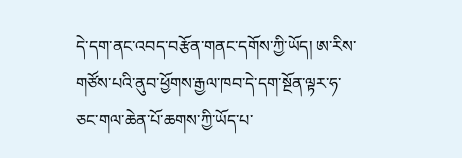དེ་དག་ནང་འབད་བརྩོན་གནང་དགོས་ཀྱི་ཡོད། ཨ་རིས་གཙོས་པའི་ནུབ་ཕྱོགས་རྒྱལ་ཁབ་དེ་དག་སྔོན་ལྟར་ཧ་ཅང་གལ་ཆེན་པོ་ཆགས་ཀྱི་ཡོད་པ་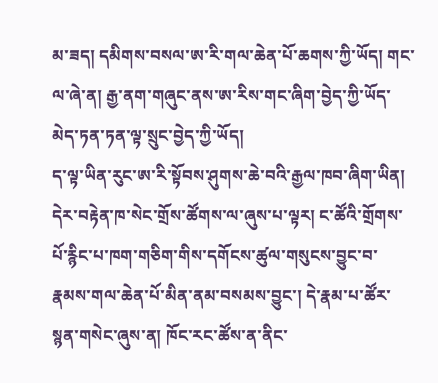མ་ཟད། དམིགས་བསལ་ཨ་རི་གལ་ཆེན་པོ་ཆགས་ཀྱི་ཡོད། གང་ལ་ཞེ་ན། རྒྱ་ནག་གཞུང་ནས་ཨ་རིས་གང་ཞིག་བྱེད་ཀྱི་ཡོད་མེད་ཏན་ཏན་ལྟ་སྲུང་བྱེད་ཀྱི་ཡོད།
ད་ལྟ་ཡིན་རུང་ཨ་རི་སྟོབས་ཤུགས་ཆེ་བའི་རྒྱལ་ཁབ་ཞིག་ཡིན། དེར་བརྟེན་ཁ་སེང་གྲོས་ཚོགས་ལ་ཞུས་པ་ལྟར། ང་ཚོའི་གྲོགས་པོ་རྙིང་པ་ཁག་གཅིག་གིས་དགོངས་ཚུལ་གསུངས་བྱུང་བ་རྣམས་གལ་ཆེན་པོ་མིན་ནམ་བསམས་བྱུང་། དེ་རྣམ་པ་ཚོར་སྙན་གསེང་ཞུས་ན། ཁོང་རང་ཚོས་ན་ནིང་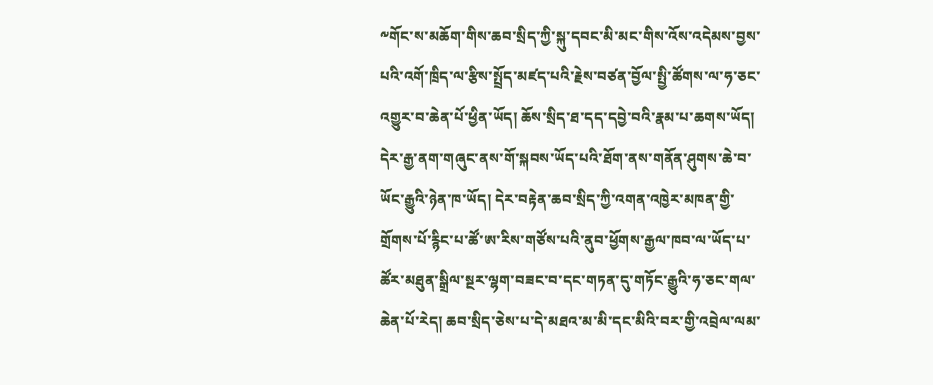༸གོང་ས་མཆོག་གིས་ཆབ་སྲིད་ཀྱི་སྐུ་དབང་མི་མང་གིས་འོས་འདེམས་བྱས་པའི་འགོ་ཁྲིད་ལ་རྩིས་སྤྲོད་མཛད་པའི་རྗེས་བཙན་བྱོལ་སྤྱི་ཚོགས་ལ་ཧ་ཅང་འགྱུར་བ་ཆེན་པོ་ཕྱིན་ཡོད། ཆོས་སྲིད་ཐ་དད་དབྱེ་བའི་རྣམ་པ་ཆགས་ཡོད། དེར་རྒྱ་ནག་གཞུང་ནས་གོ་སྐབས་ཡོད་པའི་ཐོག་ནས་གནོན་ཤུགས་ཆེ་བ་ཡོང་རྒྱུའི་ཉེན་ཁ་ཡོད། དེར་བརྟེན་ཆབ་སྲིད་ཀྱི་འགན་འཁྱེར་མཁན་གྱི་གྲོགས་པོ་རྙིང་པ་ཚོ་ཨ་རིས་གཙོས་པའི་ནུབ་ཕྱོགས་རྒྱལ་ཁབ་ལ་ཡོད་པ་ཚོར་མཐུན་སྒྲིལ་སྔར་ལྷག་བཟང་བ་དང་གཏན་དུ་གཏོང་རྒྱུའི་ཧ་ཅང་གལ་ཆེན་པོ་རེད། ཆབ་སྲིད་ཅེས་པ་དེ་མཐའ་མ་མི་དང་མིའི་བར་གྱི་འབྲེལ་ལམ་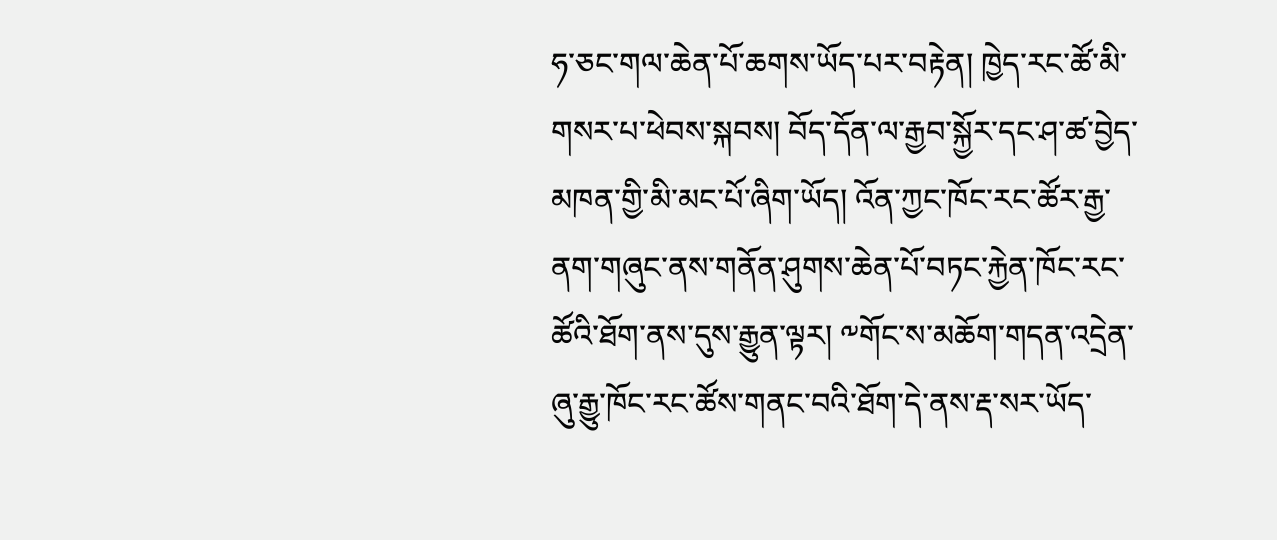ཧ་ཅང་གལ་ཆེན་པོ་ཆགས་ཡོད་པར་བརྟེན། ཁྱེད་རང་ཚོ་མི་གསར་པ་ཕེབས་སྐབས། བོད་དོན་ལ་རྒྱབ་སྐྱོར་དང་ཤ་ཚ་བྱེད་མཁན་གྱི་མི་མང་པོ་ཞིག་ཡོད། འོན་ཀྱང་ཁོང་རང་ཚོར་རྒྱ་ནག་གཞུང་ནས་གནོན་ཤུགས་ཆེན་པོ་བཏང་རྐྱེན་ཁོང་རང་ཚོའི་ཐོག་ནས་དུས་རྒྱུན་ལྟར། ༸གོང་ས་མཆོག་གདན་འདྲེན་ཞུ་རྒྱུ་ཁོང་རང་ཚོས་གནང་བའི་ཐོག་དེ་ནས་རྡ་སར་ཡོད་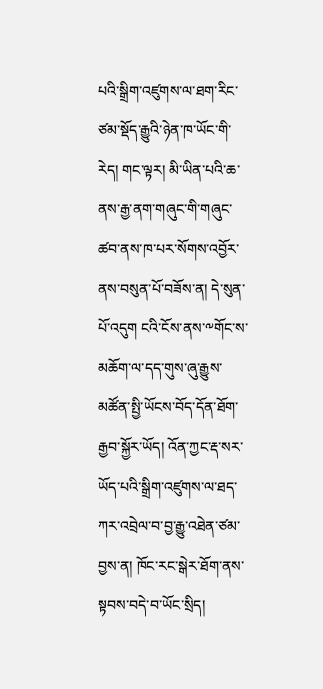པའི་སྒྲིག་འཛུགས་ལ་ཐག་རིང་ཙམ་སྡོད་རྒྱུའི་ཉེན་ཁ་ཡོང་གི་རེད། གང་ལྟར། མི་ཡིན་པའི་ཆ་ནས་རྒྱ་ནག་གཞུང་གི་གཞུང་ཚབ་ནས་ཁ་པར་སོགས་འབྱོར་ནས་བསུན་པོ་བཟོས་ན། དེ་སུན་པོ་འདུག ངའི་ངོས་ནས་༸གོང་ས་མཆོག་ལ་དད་གུས་ཞུ་རྒྱུས་མཚོན་སྤྱི་ཡོངས་བོད་དོན་ཐོག་རྒྱབ་སྐྱོར་ཡོད། འོན་ཀྱང་རྡ་སར་ཡོད་པའི་སྒྲིག་འཛུགས་ལ་ཐད་ཀར་འབྲེལ་བ་བྱ་རྒྱུ་འཐེན་ཙམ་བྱས་ན། ཁོང་རང་སྒེར་ཐོག་ནས་སྟབས་བདེ་བ་ཡོང་སྲིད།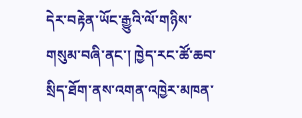དེར་བརྟེན་ཡོང་རྒྱུའི་ལོ་གཉིས་གསུམ་བཞི་ནང་། ཁྱེད་རང་ཚོ་ཆབ་སྲིད་ཐོག་ནས་འགན་འཁྱེར་མཁན་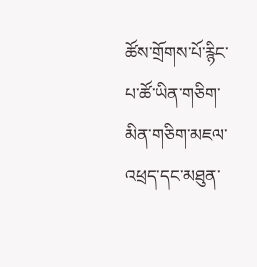ཚོས་གྲོགས་པོ་རྙིང་པ་ཚོ་ཡིན་གཅིག་མིན་གཅིག་མཇལ་འཕྲད་དང་མཐུན་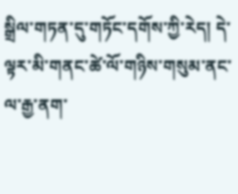སྒྲིལ་གཏན་དུ་གཏོང་དགོས་ཀྱི་རེད། དེ་ལྟར་མི་གནང་ཚེ་ལོ་གཉིས་གསུམ་ནང་ལ་རྒྱ་ནག་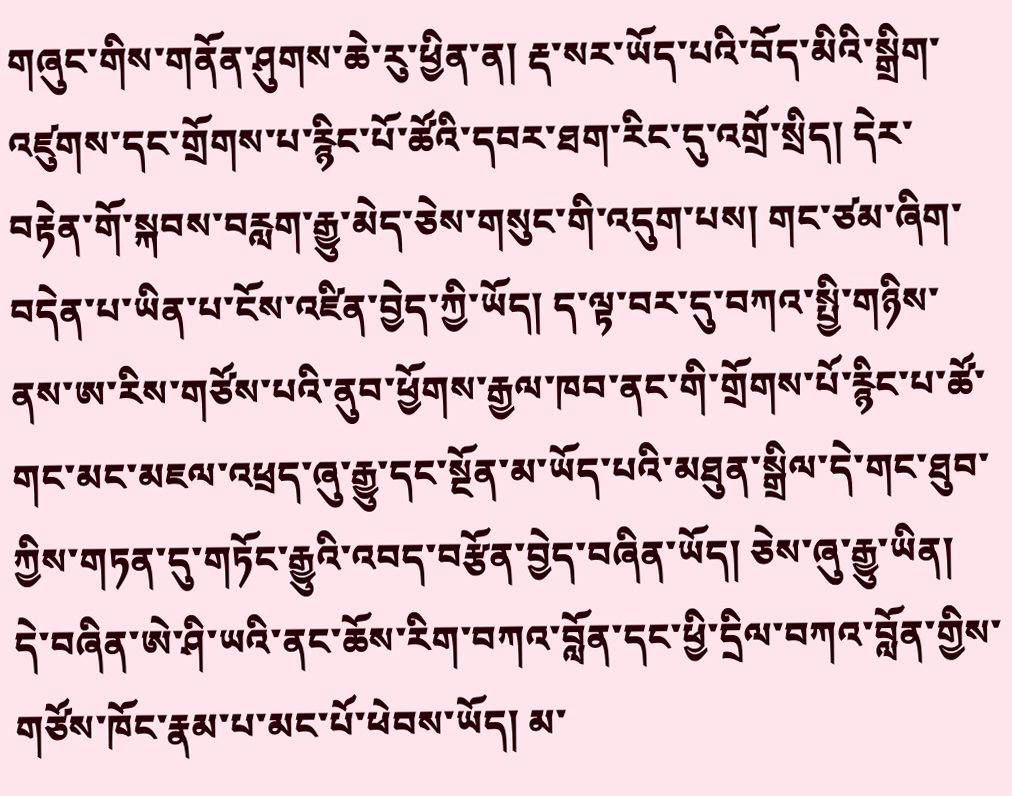གཞུང་གིས་གནོན་ཤུགས་ཆེ་རུ་ཕྱིན་ན། རྡ་སར་ཡོད་པའི་བོད་མིའི་སྒྲིག་འཛུགས་དང་གྲོགས་པ་རྙིང་པོ་ཚོའི་དབར་ཐག་རིང་དུ་འགྲོ་སྲིད། དེར་བརྟེན་གོ་སྐབས་བརླག་རྒྱུ་མེད་ཅེས་གསུང་གི་འདུག་པས། གང་ཙམ་ཞིག་བདེན་པ་ཡིན་པ་ངོས་འཛིན་བྱེད་ཀྱི་ཡོད། ད་ལྟ་བར་དུ་བཀའ་སྤྱི་གཉིས་ནས་ཨ་རིས་གཙོས་པའི་ནུབ་ཕྱོགས་རྒྱལ་ཁབ་ནང་གི་གྲོགས་པོ་རྙིང་པ་ཚོ་གང་མང་མཇལ་འཕྲད་ཞུ་རྒྱུ་དང་སྔོན་མ་ཡོད་པའི་མཐུན་སྒྲིལ་དེ་གང་ཐུབ་ཀྱིས་གཏན་དུ་གཏོང་རྒྱུའི་འབད་བརྩོན་བྱེད་བཞིན་ཡོད། ཅེས་ཞུ་རྒྱུ་ཡིན། དེ་བཞིན་ཨེ་ཤི་ཡའི་ནང་ཆོས་རིག་བཀའ་བློན་དང་ཕྱི་དྲིལ་བཀའ་བློན་གྱིས་གཙོས་ཁོང་རྣམ་པ་མང་པོ་ཕེབས་ཡོད། མ་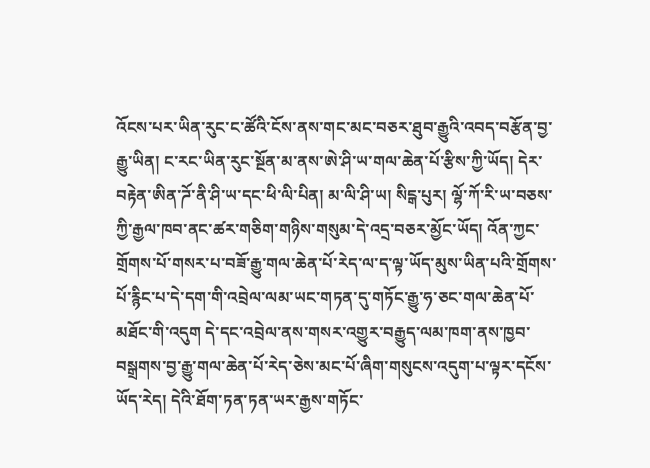འོངས་པར་ཡིན་རུང་ང་ཚོའི་ངོས་ནས་གང་མང་བཅར་ཐུབ་རྒྱུའི་འབད་བརྩོན་བྱ་རྒྱུ་ཡིན། ང་རང་ཡིན་རུང་སྔོན་མ་ནས་ཨེ་ཤི་ཡ་གལ་ཆེན་པོ་རྩིས་ཀྱི་ཡོད། དེར་བརྟེན་ཨིན་ཌོ་ནི་ཤི་ཡ་དང་ཕི་ལི་པིན། མ་ལི་ཤི་ཡ། སིངྒ་པུར། ལྷོ་ཀོ་རི་ཡ་བཅས་ཀྱི་རྒྱལ་ཁབ་ནང་ཚར་གཅིག་གཉིས་གསུམ་དེ་འདྲ་བཅར་མྱོང་ཡོད། འོན་ཀྱང་གྲོགས་པོ་གསར་པ་བཟོ་རྒྱུ་གལ་ཆེན་པོ་རེད་ལ་ད་ལྟ་ཡོད་མུས་ཡིན་པའི་གྲོགས་པོ་རྙིང་པ་དེ་དག་གི་འབྲེལ་ལམ་ཡང་གཏན་དུ་གཏོང་རྒྱུ་ཧ་ཅང་གལ་ཆེན་པོ་མཐོང་གི་འདུག དེ་དང་འབྲེལ་ནས་གསར་འགྱུར་བརྒྱུད་ལམ་ཁག་ནས་ཁྱབ་བསྒྲགས་བྱ་རྒྱུ་གལ་ཆེན་པོ་རེད་ཅེས་མང་པོ་ཞིག་གསུངས་འདུག་པ་ལྟར་དངོས་ཡོད་རེད། དེའི་ཐོག་ཏན་ཏན་ཡར་རྒྱས་གཏོང་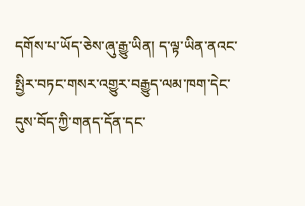དགོས་པ་ཡོད་ཅེས་ཞུ་རྒྱུ་ཡིན། ད་ལྟ་ཡིན་ནའང་སྤྱིར་བཏང་གསར་འགྱུར་བརྒྱུད་ལམ་ཁག་དེང་དུས་བོད་ཀྱི་གནད་དོན་དང་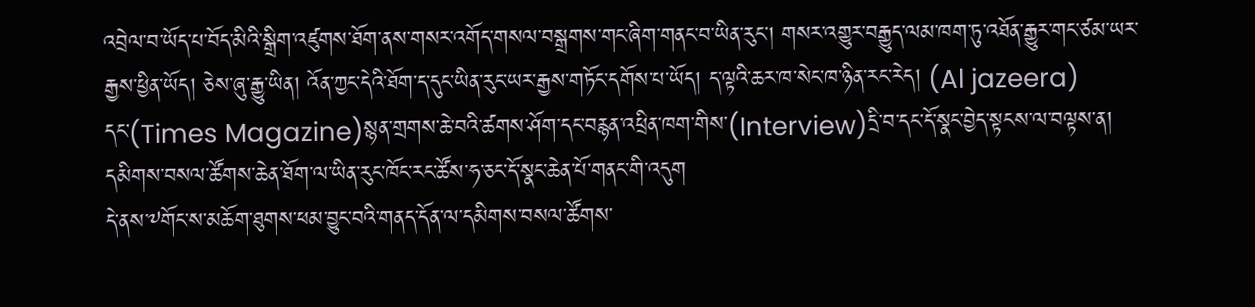འབྲེལ་བ་ཡོད་པ་བོད་མིའི་སྒྲིག་འཛུགས་ཐོག་ནས་གསར་འགོད་གསལ་བསྒྲགས་གང་ཞིག་གནང་བ་ཡིན་རུང། གསར་འགྱུར་བརྒྱུད་ལམ་ཁག་ཏུ་འཐོན་རྒྱུར་གང་ཙམ་ཡར་རྒྱས་ཕྱིན་ཡོད། ཅེས་ཞུ་རྒྱུ་ཡིན། འོན་ཀྱང་དེའི་ཐོག་ད་དུང་ཡིན་རུང་ཡར་རྒྱས་གཏོང་དགོས་པ་ཡོད། ད་ལྟའི་ཆར་ཁ་སེང་ཁ་ཉིན་རང་རེད། (Al jazeera) དང་(Times Magazine)སྙན་གྲགས་ཆེ་བའི་ཚགས་ཤོག་དང་བརྙན་འཕྲིན་ཁག་གིས་(Interview)དྲི་བ་དང་དོ་སྣང་བྱེད་སྟངས་ལ་བལྟས་ན། དམིགས་བསལ་ཚོགས་ཆེན་ཐོག་ལ་ཡིན་རུང་ཁོང་རང་ཚོས་ཧ་ཅང་དོ་སྣང་ཆེན་པོ་གནང་གི་འདུག
དེ་ནས་༸གོང་ས་མཆོག་ཐུགས་ཕམ་བྱུང་བའི་གནད་དོན་ལ་དམིགས་བསལ་ཚོགས་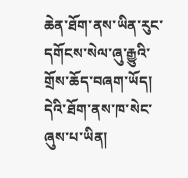ཆེན་ཐོག་ནས་ཡིན་རུང་དགོངས་སེལ་ཞུ་རྒྱུའི་གྲོས་ཆོད་བཞག་ཡོད། དེའི་ཐོག་ནས་ཁ་སེང་ཞུས་པ་ཡིན།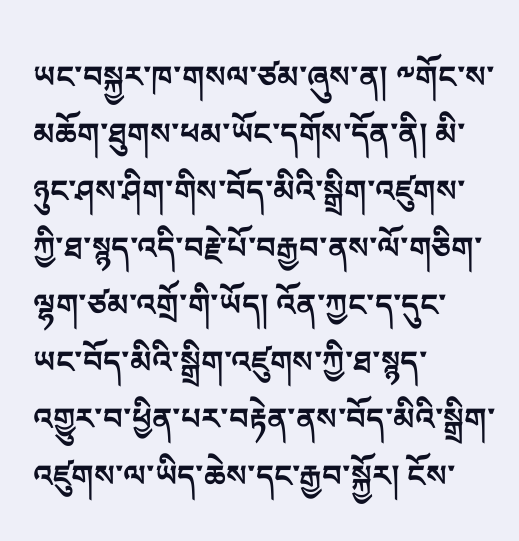ཡང་བསྐྱར་ཁ་གསལ་ཙམ་ཞུས་ན། ༸གོང་ས་མཆོག་ཐུགས་ཕམ་ཡོང་དགོས་དོན་ནི། མི་ཉུང་ཤས་ཤིག་གིས་བོད་མིའི་སྒྲིག་འཛུགས་ཀྱི་ཐ་སྙད་འདི་བརྗེ་པོ་བརྒྱབ་ནས་ལོ་གཅིག་ལྷག་ཙམ་འགྲོ་གི་ཡོད། འོན་ཀྱང་ད་དུང་ཡང་བོད་མིའི་སྒྲིག་འཛུགས་ཀྱི་ཐ་སྙད་འགྱུར་བ་ཕྱིན་པར་བརྟེན་ནས་བོད་མིའི་སྒྲིག་འཛུགས་ལ་ཡིད་ཆེས་དང་རྒྱབ་སྐྱོར། ངོས་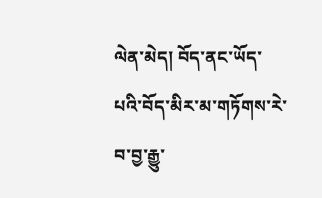ལེན་མེད། བོད་ནང་ཡོད་པའི་བོད་མིར་མ་གཏོགས་རེ་བ་བྱ་རྒྱུ་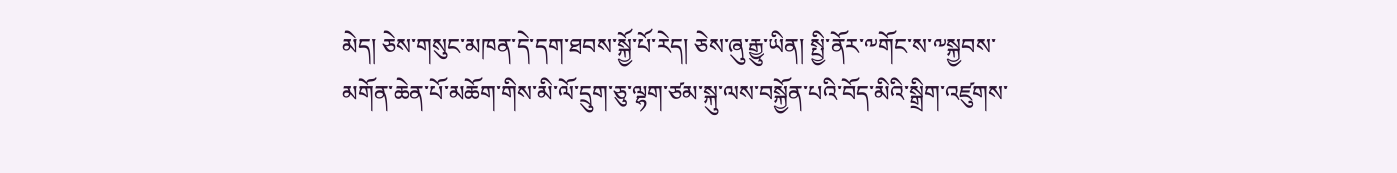མེད། ཅེས་གསུང་མཁན་དེ་དག་ཐབས་སྐྱོ་པོ་རེད། ཅེས་ཞུ་རྒྱུ་ཡིན། སྤྱི་ནོར་༸གོང་ས་༸སྐྱབས་མགོན་ཆེན་པོ་མཆོག་གིས་མི་ལོ་དྲུག་ཅུ་ལྷག་ཙམ་སྐུ་ལས་བསྐྱོན་པའི་བོད་མིའི་སྒྲིག་འཛུགས་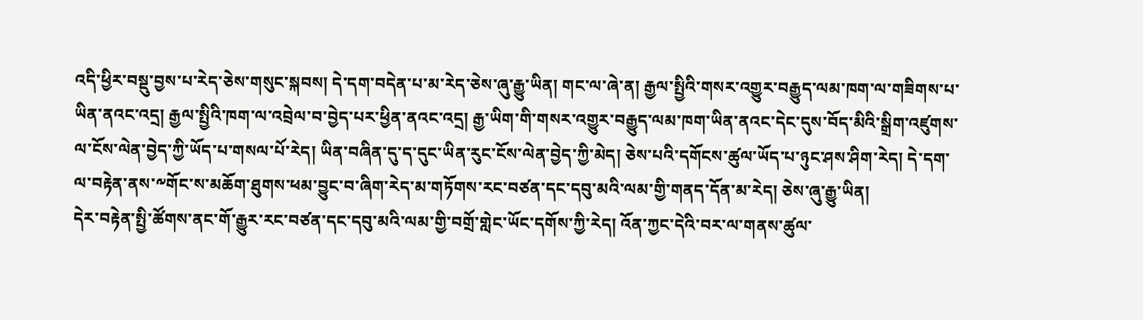འདི་ཕྱིར་བསྡུ་བྱས་པ་རེད་ཅེས་གསུང་སྐབས། དེ་དག་བདེན་པ་མ་རེད་ཅེས་ཞུ་རྒྱུ་ཡིན། གང་ལ་ཞེ་ན། རྒྱལ་སྤྱིའི་གསར་འགྱུར་བརྒྱུད་ལམ་ཁག་ལ་གཟིགས་པ་ཡིན་ནའང་འདྲ། རྒྱལ་སྤྱིའི་ཁག་ལ་འབྲེལ་བ་བྱེད་པར་ཕྱིན་ནའང་འདྲ། རྒྱ་ཡིག་གི་གསར་འགྱུར་བརྒྱུད་ལམ་ཁག་ཡིན་ནའང་དེང་དུས་བོད་མིའི་སྒྲིག་འཛུགས་ལ་ངོས་ལེན་བྱེད་ཀྱི་ཡོད་པ་གསལ་པོ་རེད། ཡིན་བཞིན་དུ་ད་དུང་ཡིན་རུང་ངོས་ལེན་བྱེད་ཀྱི་མེད། ཅེས་པའི་དགོངས་ཚུལ་ཡོད་པ་ཉུང་ཤས་ཤིག་རེད། དེ་དག་ལ་བརྟེན་ནས་༸གོང་ས་མཆོག་ཐུགས་ཕམ་བྱུང་བ་ཞིག་རེད་མ་གཏོགས་རང་བཙན་དང་དབུ་མའི་ལམ་གྱི་གནད་དོན་མ་རེད། ཅེས་ཞུ་རྒྱུ་ཡིན།
དེར་བརྟེན་སྤྱི་ཚོགས་ནང་གོ་རྒྱུར་རང་བཙན་དང་དབུ་མའི་ལམ་གྱི་བགྲོ་གླེང་ཡོང་དགོས་ཀྱི་རེད། འོན་ཀྱང་དེའི་བར་ལ་གནས་ཚུལ་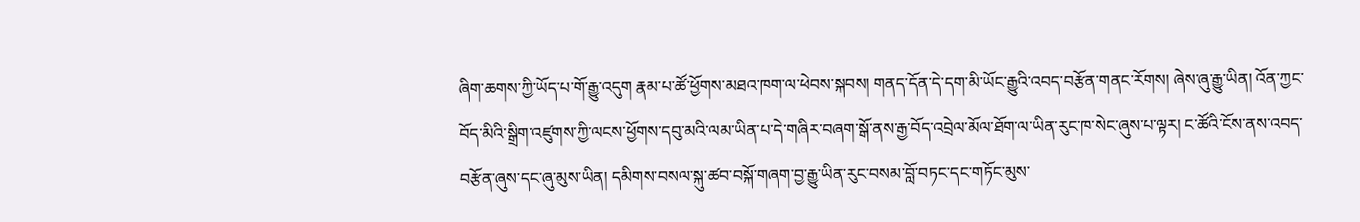ཞིག་ཆགས་ཀྱི་ཡོད་པ་གོ་རྒྱུ་འདུག རྣམ་པ་ཚོ་ཕྱོགས་མཐའ་ཁག་ལ་ཕེབས་སྐབས། གནད་དོན་དེ་དག་མི་ཡོང་རྒྱུའི་འབད་བརྩོན་གནང་རོགས། ཞེས་ཞུ་རྒྱུ་ཡིན། འོན་ཀྱང་བོད་མིའི་སྒྲིག་འཛུགས་ཀྱི་ལངས་ཕྱོགས་དབུ་མའི་ལམ་ཡིན་པ་དེ་གཞིར་བཞག་སྒོ་ནས་རྒྱ་བོད་འབྲེལ་མོལ་ཐོག་ལ་ཡིན་རུང་ཁ་སེང་ཞུས་པ་ལྟར། ང་ཚོའི་ངོས་ནས་འབད་བརྩོན་ཞུས་དང་ཞུ་མུས་ཡིན། དམིགས་བསལ་སྐུ་ཚབ་བསྐོ་གཞག་བྱ་རྒྱུ་ཡིན་རུང་བསམ་བློ་བཏང་དང་གཏོང་མུས་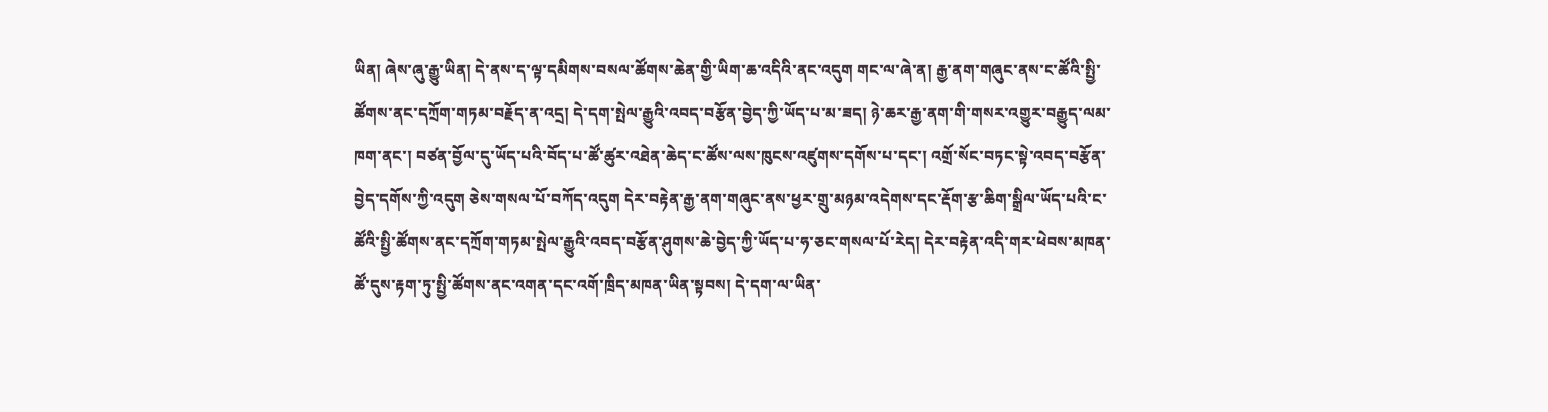ཡིན། ཞེས་ཞུ་རྒྱུ་ཡིན། དེ་ནས་ད་ལྟ་དམིགས་བསལ་ཚོགས་ཆེན་གྱི་ཡིག་ཆ་འདིའི་ནང་འདུག གང་ལ་ཞེ་ན། རྒྱ་ནག་གཞུང་ནས་ང་ཚོའི་སྤྱི་ཚོགས་ནང་དཀྲོག་གཏམ་བརྗོད་ན་འདྲ། དེ་དག་སྤེལ་རྒྱུའི་འབད་བརྩོན་བྱེད་ཀྱི་ཡོད་པ་མ་ཟད། ཉེ་ཆར་རྒྱ་ནག་གི་གསར་འགྱུར་བརྒྱུད་ལམ་ཁག་ནང་། བཙན་བྱོལ་དུ་ཡོད་པའི་བོད་པ་ཚོ་ཚུར་འཐེན་ཆེད་ང་ཚོས་ལས་ཁུངས་འཛུགས་དགོས་པ་དང་། འགྲོ་སོང་བཏང་སྟེ་འབད་བརྩོན་བྱེད་དགོས་ཀྱི་འདུག ཅེས་གསལ་པོ་བཀོད་འདུག དེར་བརྟེན་རྒྱ་ནག་གཞུང་ནས་ཕྱར་གྲུ་མཉམ་འདེགས་དང་རྡོག་རྩ་ཆིག་སྒྲིལ་ཡོད་པའི་ང་ཚོའི་སྤྱི་ཚོགས་ནང་དཀྲོག་གཏམ་སྤེལ་རྒྱུའི་འབད་བརྩོན་ཤུགས་ཆེ་བྱེད་ཀྱི་ཡོད་པ་ཧ་ཅང་གསལ་པོ་རེད། དེར་བརྟེན་འདི་གར་ཕེབས་མཁན་ཚོ་དུས་རྟག་ཏུ་སྤྱི་ཚོགས་ནང་འགན་དང་འགོ་ཁྲིད་མཁན་ཡིན་སྟབས། དེ་དག་ལ་ཡིན་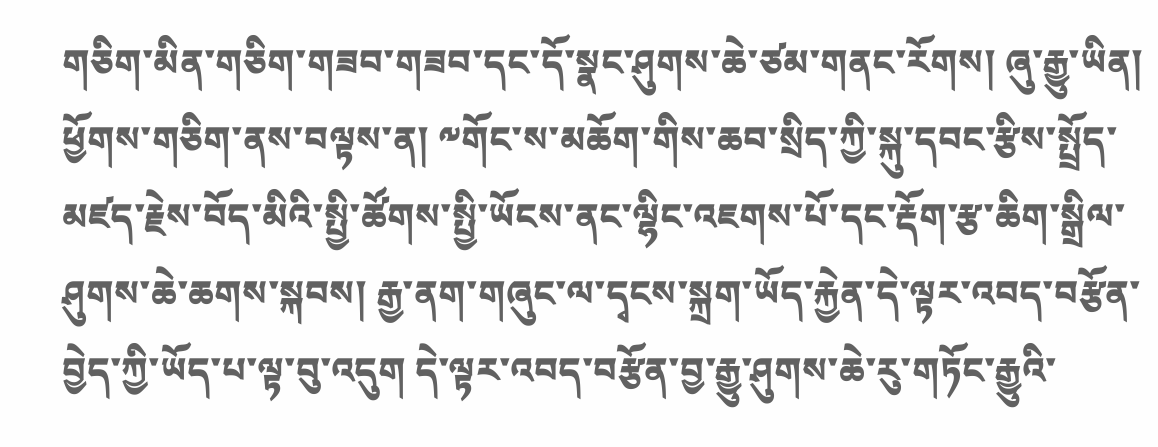གཅིག་མིན་གཅིག་གཟབ་གཟབ་དང་དོ་སྣང་ཤུགས་ཆེ་ཙམ་གནང་རོགས། ཞུ་རྒྱུ་ཡིན། ཕྱོགས་གཅིག་ནས་བལྟས་ན། ༸གོང་ས་མཆོག་གིས་ཆབ་སྲིད་ཀྱི་སྐུ་དབང་རྩིས་སྤྲོད་མཛད་རྗེས་བོད་མིའི་སྤྱི་ཚོགས་སྤྱི་ཡོངས་ནང་ལྷིང་འཇགས་པོ་དང་རྡོག་རྩ་ཆིག་སྒྲིལ་ཤུགས་ཆེ་ཆགས་སྐབས། རྒྱ་ནག་གཞུང་ལ་དྭངས་སྐྲག་ཡོད་རྐྱེན་དེ་ལྟར་འབད་བརྩོན་བྱེད་ཀྱི་ཡོད་པ་ལྟ་བུ་འདུག དེ་ལྟར་འབད་བརྩོན་བྱ་རྒྱུ་ཤུགས་ཆེ་རུ་གཏོང་རྒྱུའི་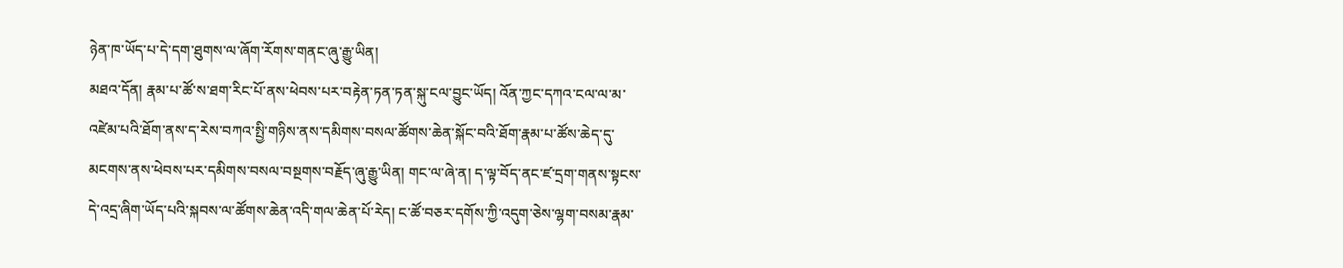ཉེན་ཁ་ཡོད་པ་དེ་དག་ཐུགས་ལ་ཞོག་རོགས་གནང་ཞུ་རྒྱུ་ཡིན།
མཐའ་དོན། རྣམ་པ་ཚོ་ས་ཐག་རིང་པོ་ནས་ཕེབས་པར་བརྟེན་ཏན་ཏན་སྐུ་ངལ་བྱུང་ཡོད། འོན་ཀྱང་དཀའ་ངལ་ལ་མ་འཛེམ་པའི་ཐོག་ནས་ད་རེས་བཀའ་སྤྱི་གཉིས་ནས་དམིགས་བསལ་ཚོགས་ཆེན་སྐོང་བའི་ཐོག་རྣམ་པ་ཚོས་ཆེད་དུ་མངགས་ནས་ཕེབས་པར་དམིགས་བསལ་བསྔགས་བརྗོད་ཞུ་རྒྱུ་ཡིན། གང་ལ་ཞེ་ན། ད་ལྟ་བོད་ནང་ཛ་དྲག་གནས་སྟངས་དེ་འདྲ་ཞིག་ཡོད་པའི་སྐབས་ལ་ཚོགས་ཆེན་འདི་གལ་ཆེན་པོ་རེད། ང་ཚོ་བཅར་དགོས་ཀྱི་འདུག་ཅེས་ལྷག་བསམ་རྣམ་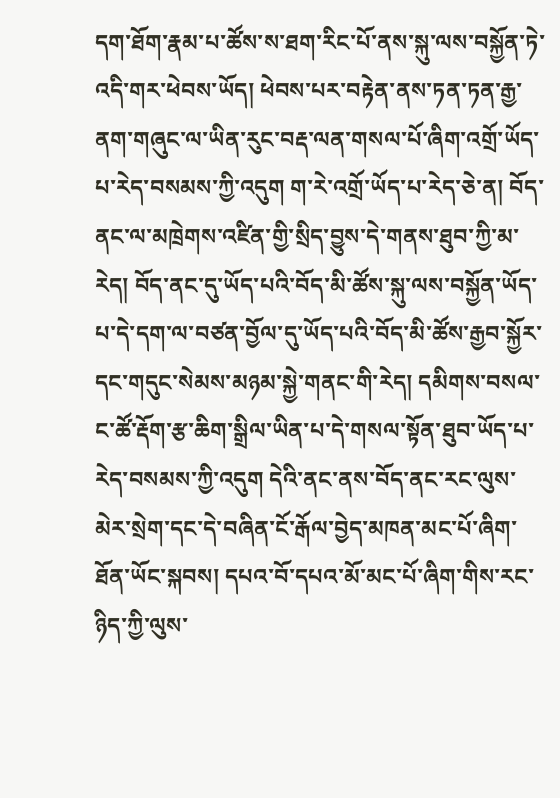དག་ཐོག་རྣམ་པ་ཚོས་ས་ཐག་རིང་པོ་ནས་སྐུ་ལས་བསྐྱོན་ཏེ་འདི་གར་ཕེབས་ཡོད། ཕེབས་པར་བརྟེན་ནས་ཏན་ཏན་རྒྱ་ནག་གཞུང་ལ་ཡིན་རུང་བརྡ་ལན་གསལ་པོ་ཞིག་འགྲོ་ཡོད་པ་རེད་བསམས་ཀྱི་འདུག ག་རེ་འགྲོ་ཡོད་པ་རེད་ཅེ་ན། བོད་ནང་ལ་མཁྲེགས་འཛིན་གྱི་སྲིད་བྱུས་དེ་གནས་ཐུབ་ཀྱི་མ་རེད། བོད་ནང་དུ་ཡོད་པའི་བོད་མི་ཚོས་སྐུ་ལས་བསྐྱོན་ཡོད་པ་དེ་དག་ལ་བཙན་བྱོལ་དུ་ཡོད་པའི་བོད་མི་ཚོས་རྒྱབ་སྐྱོར་དང་གདུང་སེམས་མཉམ་སྐྱེ་གནང་གི་རེད། དམིགས་བསལ་ང་ཚོ་རྡོག་རྩ་ཆིག་སྒྲིལ་ཡིན་པ་དེ་གསལ་སྟོན་ཐུབ་ཡོད་པ་རེད་བསམས་ཀྱི་འདུག དེའི་ནང་ནས་བོད་ནང་རང་ལུས་མེར་སྲེག་དང་དེ་བཞིན་ངོ་རྒོལ་བྱེད་མཁན་མང་པོ་ཞིག་ཐོན་ཡོང་སྐབས། དཔའ་བོ་དཔའ་མོ་མང་པོ་ཞིག་གིས་རང་ཉིད་ཀྱི་ལུས་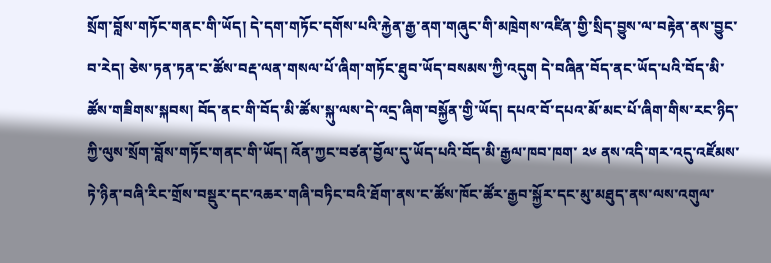སྲོག་བློས་གཏོང་གནང་གི་ཡོད། དེ་དག་གཏོང་དགོས་པའི་རྐྱེན་རྒྱ་ནག་གཞུང་གི་མཁྲེགས་འཛིན་གྱི་སྲིད་བྱུས་ལ་བརྟེན་ནས་བྱུང་བ་རེད། ཅེས་ཏན་ཏན་ང་ཚོས་བརྡ་ལན་གསལ་པོ་ཞིག་གཏོང་ཐུབ་ཡོད་བསམས་ཀྱི་འདུག དེ་བཞིན་བོད་ནང་ཡོད་པའི་བོད་མི་ཚོས་གཟིགས་སྐབས། བོད་ནང་གི་བོད་མི་ཚོས་སྐུ་ལས་དེ་འདྲ་ཞིག་བསྐྱོན་གྱི་ཡོད། དཔའ་བོ་དཔའ་མོ་མང་པོ་ཞིག་གིས་རང་ཉིད་ཀྱི་ལུས་སྲོག་བློས་གཏོང་གནང་གི་ཡོད། འོན་ཀྱང་བཙན་བྱོལ་དུ་ཡོད་པའི་བོད་མི་རྒྱལ་ཁབ་ཁག་ ༢༦ ནས་འདི་གར་འདུ་འཛོམས་ཏེ་ཉིན་བཞི་རིང་གྲོས་བསྡུར་དང་འཆར་གཞི་བཏིང་བའི་ཐོག་ནས་ང་ཚོས་ཁོང་ཚོར་རྒྱབ་སྐྱོར་དང་མུ་མཐུད་ནས་ལས་འགུལ་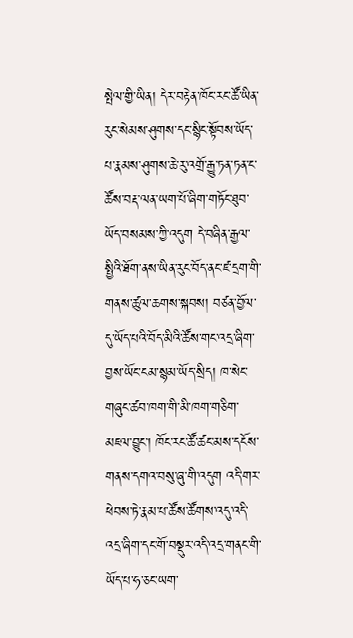སྤེལ་གྱི་ཡིན། དེར་བརྟེན་ཁོང་རང་ཚོ་ཡིན་རུང་སེམས་ཤུགས་དང་སྙིང་སྟོབས་ཡོད་པ་རྣམས་ཤུགས་ཆེ་རུ་འགྲོ་རྒྱུ་ཏན་ཏན་ང་ཚོས་བརྡ་ལན་ཡག་པོ་ཞིག་གཏོང་ཐུབ་ཡོད་བསམས་ཀྱི་འདུག དེ་བཞིན་རྒྱལ་སྤྱིའི་ཐོག་ནས་ཡིན་རུང་བོད་ནང་ཛ་དྲག་གི་གནས་ཚུལ་ཆགས་སྐབས། བཙན་བྱོལ་དུ་ཡོད་པའི་བོད་མིའི་ཚོས་གང་འདྲ་ཞིག་བྱས་ཡོང་ངམ་སྙམ་ཡོད་སྲིད། ཁ་སེང་གཞུང་ཚབ་ཁག་གི་མི་ཁག་གཅིག་མཇལ་བྱུང་། ཁོང་རང་ཚོ་ཚང་མས་དངོས་གནས་དགའ་བསུ་ཞུ་གི་འདུག འདི་གར་ཕེབས་ཏེ་རྣམ་པ་ཚོས་ཚོགས་འདུ་འདི་འདྲ་ཞིག་དང་གོ་བསྡུར་འདི་འདྲ་གནང་གི་ཡོད་པ་ཧ་ཅང་ཡག་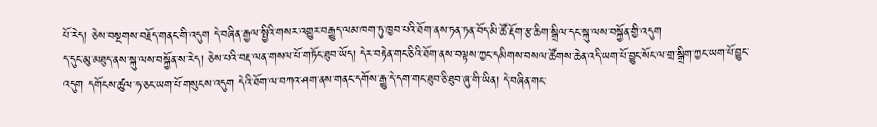པོ་རེད། ཅེས་བསྔགས་བརྗོད་གནང་གི་འདུག དེ་བཞིན་རྒྱལ་སྤྱིའི་གསར་འགྱུར་བརྒྱུད་ལམ་ཁག་ཏུ་ཁྱབ་པའི་ཐོག་ནས་ཏན་ཏན་བོད་མི་ཚོ་རྡོག་རྩ་ཆིག་སྒྲིལ་དང་སྐུ་ལས་བསྐྱོན་གྱི་འདུག
ད་དུང་མུ་མཐུད་ནས་སྐུ་ལས་བསྐྱོན་ས་རེད། ཅེས་པའི་བརྡ་ལན་གསལ་པོ་གཏོང་ཐུབ་ཡོད། དེར་བརྟེན་གང་ཅིའི་ཐོག་ནས་བལྟས་ཀྱང་དམིགས་བསལ་ཚོགས་ཆེན་འདི་ཡག་པོ་བྱུང་སོང་ལ་གྲ་སྒྲིག་ཀྱང་ཡག་པོ་བྱུང་འདུག དགོངས་ཚུལ་ཧ་ཅང་ཡག་པོ་གསུངས་འདུག དེའི་ཐོག་ལ་བཀའ་ཤག་ནས་གནང་དགོས་རྒྱུ་དེ་དག་གང་ཐུབ་ཅི་ཐུབ་ཞུ་གི་ཡིན། དེ་བཞིན་གང་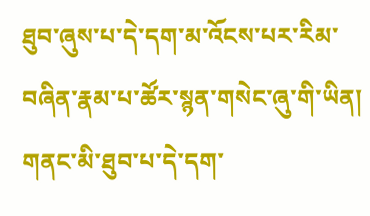ཐུབ་ཞུས་པ་དེ་དག་མ་འོངས་པར་རིམ་བཞིན་རྣམ་པ་ཚོར་སྙན་གསེང་ཞུ་གི་ཡིན། གནང་མི་ཐུབ་པ་དེ་དག་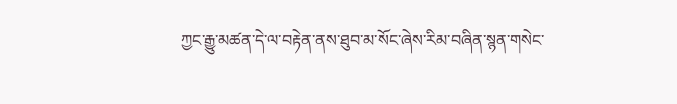ཀྱང་རྒྱུ་མཚན་དེ་ལ་བརྟེན་ནས་ཐུབ་མ་སོང་ཞེས་རིམ་བཞིན་སྙན་གསེང་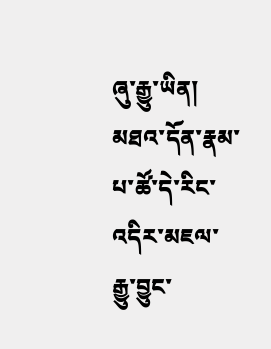ཞུ་རྒྱུ་ཡིན། མཐའ་དོན་རྣམ་པ་ཚོ་དེ་རིང་འདིར་མཇལ་རྒྱུ་བྱུང་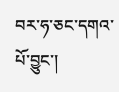བར་ཧ་ཅང་དགའ་པོ་བྱུང་།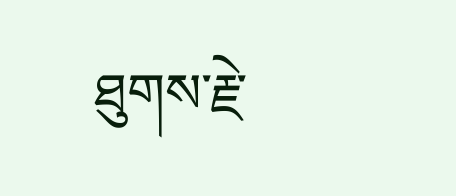ཐུགས་རྗེ་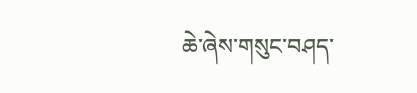ཆེ་ཞེས་གསུང་བཤད་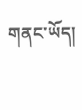གནང་ཡོད།